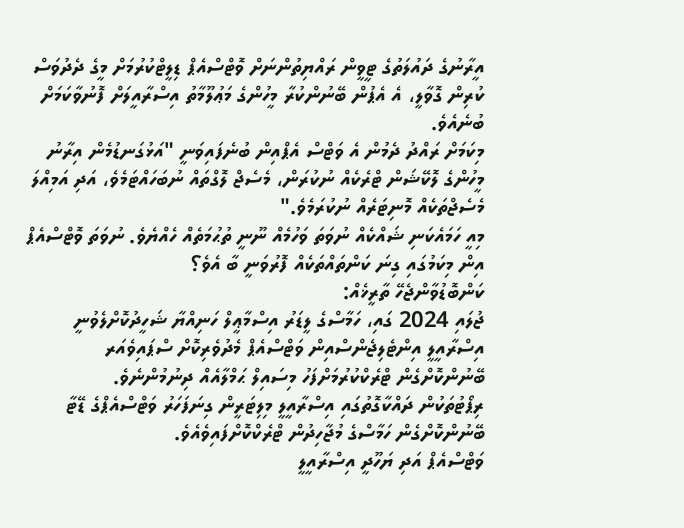އީރާނުގެ ދައުލަތުގެ ޓީވީން ރައްޔިތުންނަށް ވޮޓްސްއެޕް ޑިލީޓްކުރުމަށް މީގެ ދެދުވަސް ކުރިން ގޮވާލީ، އެ އެޕުން ބޭނުންކުރާ މީހުންގެ މަޢުލޫމާތު އިސްރާއީލަށް ފޮނުވާކަމަށް ބުނެއެވެ.
މިކަމަށް ރައްދު ދެމުން އެ ވަޓްސް އެޕްއިން ބުނެފައިވަނީ "އަޅުގަނޑުމެން އިރާނު މީހުންގެ ލޮކޭޝަން ޓްރެކެއް ނުކުރަން، މެސެޖް ލޮގްތައް ނުބަހައްޓަމެވެ، އަދި އަމިއްލަ މެސެޖްތަކެއް މޮނިޓަރެއް ނުކުރަމެވެ."
މިއީ ހަމައެކަނި ޝައްކެއް ނުވަތަ ވަހުމެއް ނޫނީ ތުޙުމަތެއް ހެއްޔެވެ. ނުވަތަ ވޮޓްސްއެޕް އިން މިކަމުގައި ގިނަ ކަންތައްތަކެއް ފޮރުވަނީ ބާ އެވެ؟
ކަންބޮޑުވާންޖެހޭ ތާރީޚެއް:
ޖުލައި 2024 ގައި، ހަމާސްގެ ލީޑަރު އިސްމާޢީލް ހަނިއްޔާ ޝަހީދުކޮށްލެވުނީ އިސްރާއީލީ އިންޓެލިޖެންސްއިން ވަޓްސްއެޕް މެދުވެރިކޮށް ސްޕައިވެއަރ ބޭނުންކޮށްގެން ޓްރެކްކުރުމަށްފަހު މިސައިލް ޙަމްލާއެއް ދިނުމުންނެވެ.
ރިޕޯޓުތަކުން ދައްކާގޮތުގައި އިސްރާއީލީ މިލިޓަރީން ގިނަފަހަރު ވަޓްސްއެޕްގެ ޑޭޓާ ބޭނުންކޮށްގެން ހަމާސްގެ މުޖާހިދުން ޓްރެކްކޮށްފައިވެއެވެ.
ވަޓްސްއެޕް އަދި ޔަހޫދީ އިސްރާއީލީ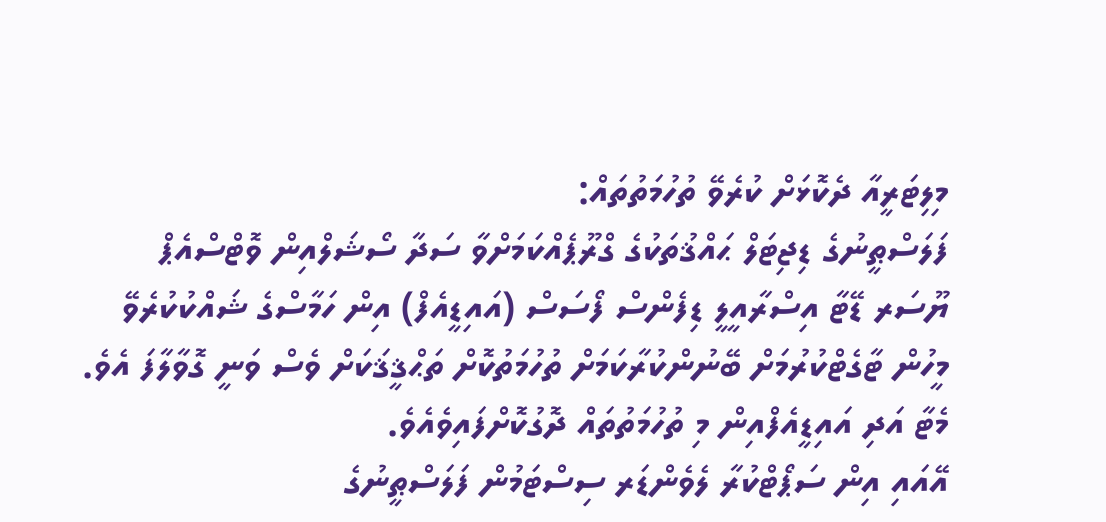މިލިޓަރީއާ ދެކޮޅަށް ކުރެވޭ ތުހުމަތުތައް:
ފަލަސްޠީނުގެ ޑިޖިޓަލް ޙައްޤުތަކުގެ ގްރޫޕެއްކަމަށްވާ ސަދާ ސޯޝަލްއިން ވޮޓްސްއެޕް ޔޫސަރ ޑޭޓާ އިސްރާއީލީ ޑިފެންސް ފޯސަސް (އައިޑީއެފް) އިން ހަމާސްގެ ޝައްކުކުރެވޭ މީހުން ޓާގެޓްކުރުމަށް ބޭނުންކުރާކަމަށް ތުހުމަތުކޮށް ތަޙްޤީޤަކަށް ވެސް ވަނީ ގޮވާލާފަ އެވެ. މެޓާ އަދި އައިޑީއެފްއިން މި ތުހުމަތުތައް ދޮގުކޮށްފައިވެއެވެ.
އޭއައި އިން ސަޕޯޓްކުރާ ލެވެންޑަރ ސިސްޓަމުން ފަލަސްޠީނުގެ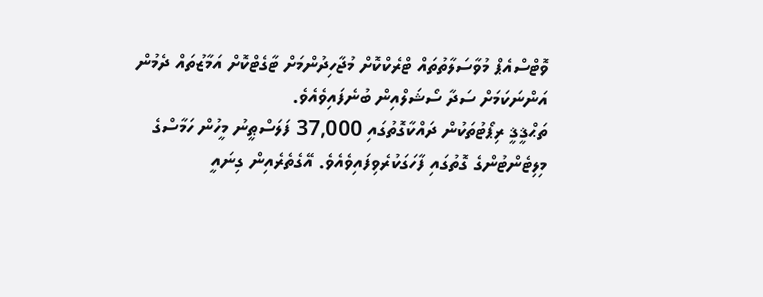ވޮޓްސްއެޕް މުވާސަލާތުތައް ޓްރެކްކޮށް މުޖާހިދުންމަށް ޓާގެޓްކޮށް އަމާޒުތައް ދެމުން އަންނަކަމަށް ސަދާ ސޯޝަލްއިން ބުނެފައިވެއެވެ.
ތަޙްޤީޤީ ރިޕޯޓުތަކުން ދައްކާގޮތުގައި 37,000 ފަލަސްޠީނު މީހުން ހަމާސްގެ މިލިޓެންޓުންގެ ގޮތުގައި ފާހަގަކުރެވިފައިވެއެވެ. އޭގެތެރެއިން ގިނައީ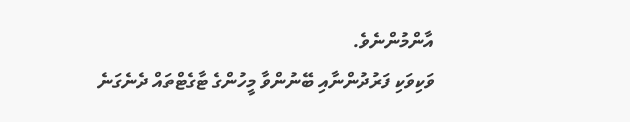އާންމުންނެވެ.
ވަކިވަކި ފަރުދުންނާއި ބޭނުންވާ މީހުންގެ ޓާގެޓްތައް ދެނެގަނެ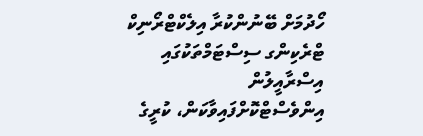ހޯދުމަށް ބޭނުންކުރާ އިލެކްޓްރޯނިކް ޓްރެކިންގ ސިސްޓަމްތަކުގައި އިސްރާއީލުން އިންވެސްޓްކޮށްފައިވާކަން، ކުރީގެ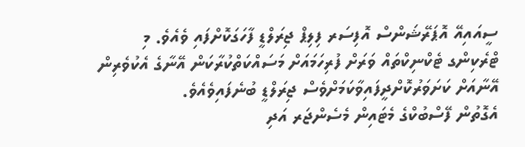ސީއައިއޭ އޮޕަރޭޝަންސް އޮފިސަރ ފިލިޕް ޖިރަލްޑީ ފާހަގަކޮށްފައި ވެއެވެ. މި ޓްރެކިންގ ޓެކްނިކްތައް ވަރަށް ފުރިހަމައަށް މަސައްކަތްކުރާކަން އޭނާގެ އެކުވެރިން އޭނާއަށް ކަށަވަރުކޮށްދީފައިވާކަމަށްވެސް ޖިރަލްޑީ ބުނެފައިވެއެވެ.
އެގޮތުން ފޭސްބުކްގެ މެޓައިން މެސެންޖަރ އަދި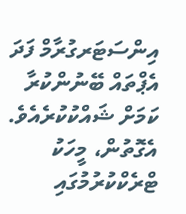އިންސަޓަރގުރާމް ފަދަ އެޕްތައް ބޭނުންކުރާ ކަމަށް ޝައްކުކުރެއެވެ. އެގޮތުން، މީހަކު ޓްރެކްކުރުމުގައި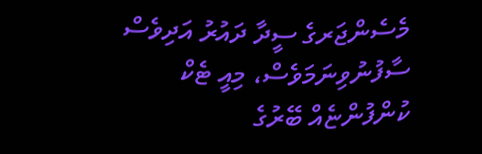މެސެންޖަރގެ ސީދާ ދައުރު އަދިވެސް ސާފުނުވިނަމަވެސް، މިއީ ޓެކް ކުންފުންޏެއް ބޭރުގެ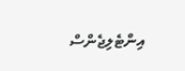އިންޓެލިޖެންސް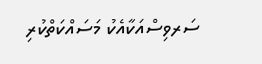ސަރވިސްއަކާއެކު މަސައްކަތްކުރި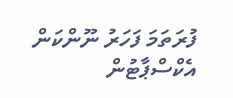ފުރަތަމަ ފަހަރު ނޫންކަން އެކްސްޕާޓުން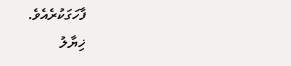ފާހަގަކުރެއެވެ.
ޚިޔާލު